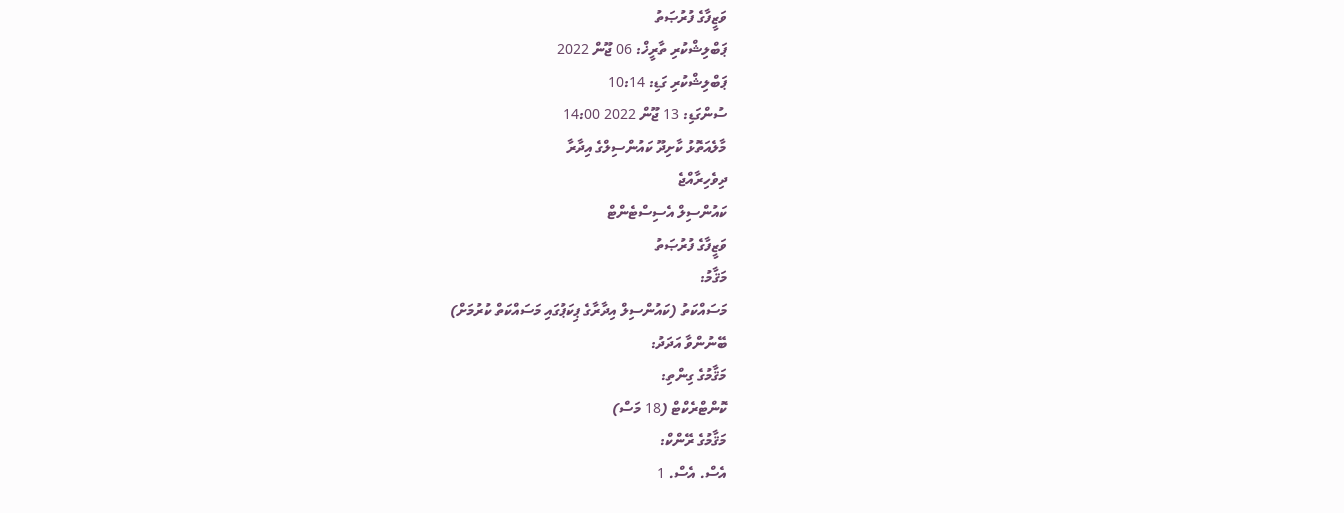ވަޒީފާގެ ފުރުޞަތު
ޕަބްލިޝްކުރި ތާރީޚް: 06 ޖޫން 2022
ޕަބްލިޝްކުރި ގަޑި: 10:14
ސުންގަޑި: 13 ޖޫން 2022 14:00
މާލެއަތޮޅު ކާށިދޫ ކައުންސިލްގެ އިދާރާ
ދިވެހިރާއްޖެ
ކައުންސިލް އެސިސްޓެންޓް
ވަޒީފާގެ ފުރުޞަތު
މަޤާމު:
މަސައްކަތު (ކައުންސިލް އިދާރާގެ ޕިކަޕުގައި މަސައްކަތް ކުރުމަށް)
ބޭނުންވާ އަދަދު:
މަޤާމުގެ ގިންތި:
ކޮންޓްރެކްޓް (18 މަސް)
މަޤާމުގެ ރޭންކް:
އެސް. އެސް. 1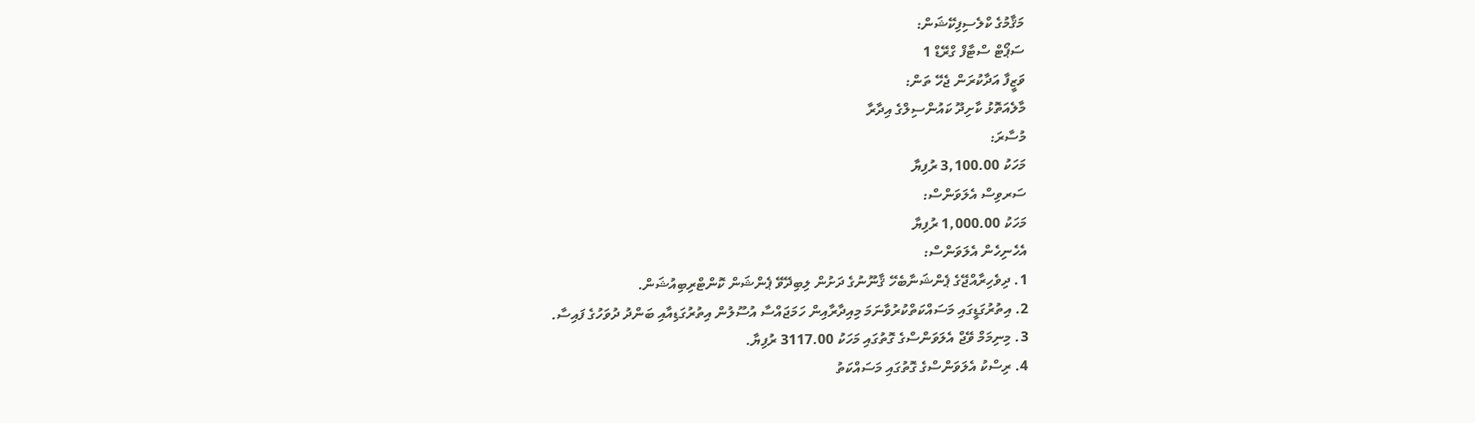މަޤާމުގެ ކްލެސިފިކޭޝަން:
ސަޕޯޓް ސްޓާފް ގްރޭޑް 1
ވަޒީފާ އަދާކުރަން ޖެހޭ ތަން:
މާލެއަތޮޅު ކާށިދޫ ކައުންސިލްގެ އިދާރާ
މުސާރަ:
މަހަކު 3,100.00 ރުފިޔާ
ސަރވިސް އެލަވަންސް:
މަހަކު 1,000.00 ރުފިޔާ
އެހެނިހެން އެލަވަންސް:
1. ދިވެހިރާއްޖޭގެ ޕެންޝަނާބެހޭ ޤާނޫނުގެ ދަށުން ލިބިދޭވޭ ޕެންޝަން ކޮންޓްރިބިއުޝަން.
2. އިތުރުގަޑީގައި މަސައްކަތްކުރުވާނަމަ މިއިދާރާއިން ހަމަޖައްސާ އުސޫލުން އިތުރުގަޑިއާއި ބަންދު ދުވަހުގެ ފައިސާ.
3. މިނިމަމް ވޭޖް އެލަވަންސްގެ ގޮތުގައި މަހަކު 3117.00 ރުފިޔާ.
4. ރިސްކު އެލަވަންސްގެ ގޮތުގައި މަސައްކަތު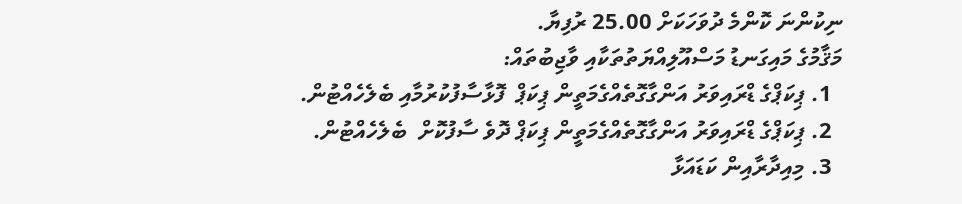ނިކުންނަ ކޮންމެ ދުވަހަކަށް 25.00 ރުފިޔާ.
މަޤާމުގެ މައިގަނޑު މަސްއޫލިއްޔަތުތަކާއި ވާޖިބުތައް:
  1. ޕިކަޕްގެ ޑްރައިވަރު އަންގާގޮތެއްގެމަތީން ޕިކަޕް  ފޮޅާސާފުކުރުމާއި ބެލެހެއްޓުން.
  2. ޕިކަޕްގެ ޑްރައިވަރު އަންގާގޮތެއްގެމަތީން ޕިކަޕް ދޮވެ ސާފުކޮށް  ބެލެހެއްޓުން.
  3. މިއިދާރާއިން ކަޑައަޅާ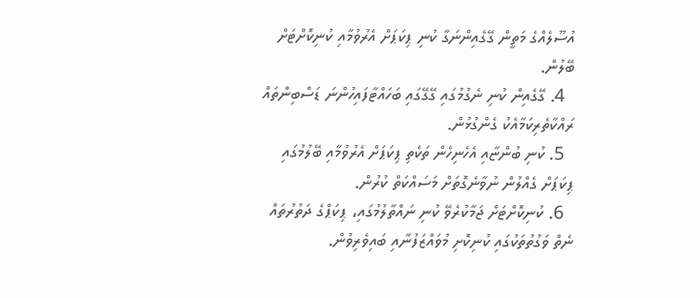އުސޫލެއްގެ މަތީން ގޭގެއިންނަގާ ކުނި ޕިކަޕަށް އެރުވުމާއި ކުނިކޮށްޓަށް ބޭލުން.
  4. ގޭގެއިން ކުނި ނެގުމުގައި ގޭގޭގައި ބަހައްޓާފައިހުންނަ ޑަސްބިންތައް ރައްކާތެރިކަމާއެކު ގެންގުޅުން.
  5. ކުނި ބުންޏާއި އެހެނިހެން ތަކެތި ޕިކަޕަށް އެރުވުމާއި ބޭލުމުގައި ޕިކަޕަށް ގެއްލުން ނުވާނެގޮތަށް މަސައްކަތް ކުރުން.
  6. ކުނިކޮށްޓަށް ޖަމާކުރެވޭ ކުނި ނައްތާލުމުގައި، ޕިކަޕްގެ ދަތުރުތައް ނެތް ވަގުތުތަކުގައި ކުނިކޮށި މުވައްޒަފުނާއި ބައިވެރިވުން.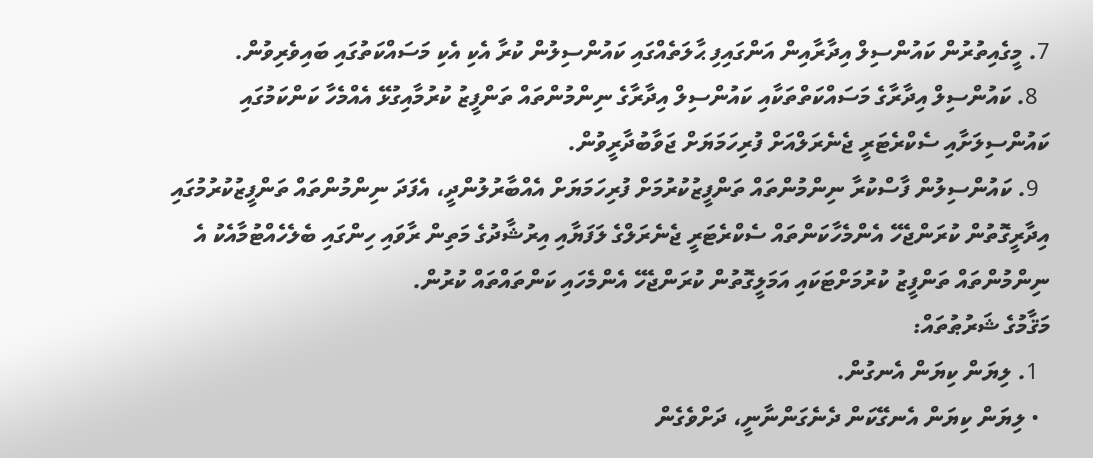7. މީގެއިތުރުން ކައުންސިލް އިދާރާއިން އަންގައިފި ޙާލަތެއްގައި ކައުންސިލުން ކުރާ އެކި އެކި މަސައްކަތުގައި ބައިވެރިވުން.
  8. ކައުންސިލް އިދާރާގެ މަސައްކަތްތަކާއި ކައުންސިލް އިދާރާގެ ނިންމުންތައް ތަންފީޒު ކުރުމާއިގުޅޭ އެއްމެހާ ކަންކަމުގައި ކައުންސިލަށާއި ސެކްރެޓަރީ ޖެނެރަލްއަށް ފުރިހަމަޔަށް ޖަވާބުދާރީވުން.
  9. ކައުންސިލުން ފާސްކުރާ ނިންމުންތައް ތަންފީޒުކުރުމަށް ފުރިހަމަޔަށް އެއްބާރުލުންދީ، އެފަދަ ނިންމުންތައް ތަންފީޒުކުރުމުގައި އިދާރީގޮތުން ކުރަންޖެހޭ އެންމެހާކަންތައް ސެކްރެޓަރީ ޖެނެރަލްގެ ލަފަޔާއި އިރުޝާދުގެ މަތިން ރާވައި ހިންގައި ބެލެހެއްޓުމާއެކު އެ ނިންމުންތައް ތަންފީޒު ކުރުމަށްޓަކައި އަމަލީގޮތުން ކުރަންޖެހޭ އެންމެހައި ކަންތައްތައް ކުރުން.
މަޤާމުގެ ޝަރުޠުތައް:
  1. ލިޔަން ކިޔަން އެނގުން.
  • ލިޔަން ކިޔަން އެނގޭކަން ދެނެގަންނާނީ، ދަށްވެގެން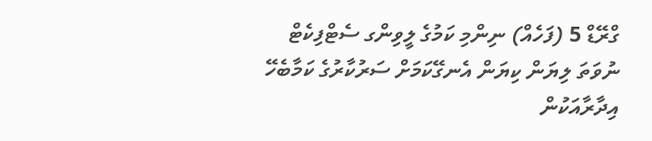ގްރޭޑް 5 (ފަހެއް) ނިންމި ކަމުގެ ލީވިންގ ސެޓްފިކެޓް ނުވަތަ ލިޔަން ކިޔަން އެނގޭކަމަށް ސަރުކާރުގެ ކަމާބެހޭ އިދާރާއަކުން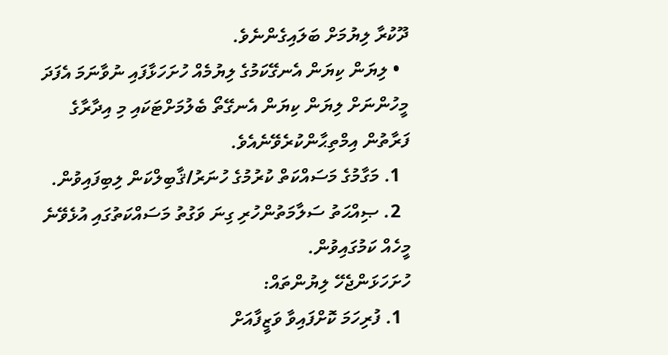ދޫކުރާ ލިޔުމަށް ބަލައިގެންނެވެ.
  • ލިޔަން ކިޔަން އެނގޭކަމުގެ ލިޔުމެއް ހުށަހަޅާފައި ނުވާނަމަ އެފަދަ މީހުންނަށް ލިޔަން ކިޔަން އެނގޭތޯ ބެލުމަށްޓަކައި މި އިދާރާގެ ފަރާތުން އިމްތިޙާންކުރެވޭނެއެވެ.
  1. މަގާމުގެ މަސައްކަތް ކުރުމުގެ ހުނަރު/ޤާބިލްކަން ލިބިފައިވުން.
  2. ޞިއްޙަތު ސަލާމަތުންހުރި ގިނަ ވަގުތު މަސައްކަތުގައި އުޅެވޭނެ މީހެއް ކަމުގައިވުން.
ހުށަހަޅަންޖެހޭ ލިޔުންތައް:
  1. ފުރިހަމަ ކޮށްފައިވާ ވަޒީފާއަށް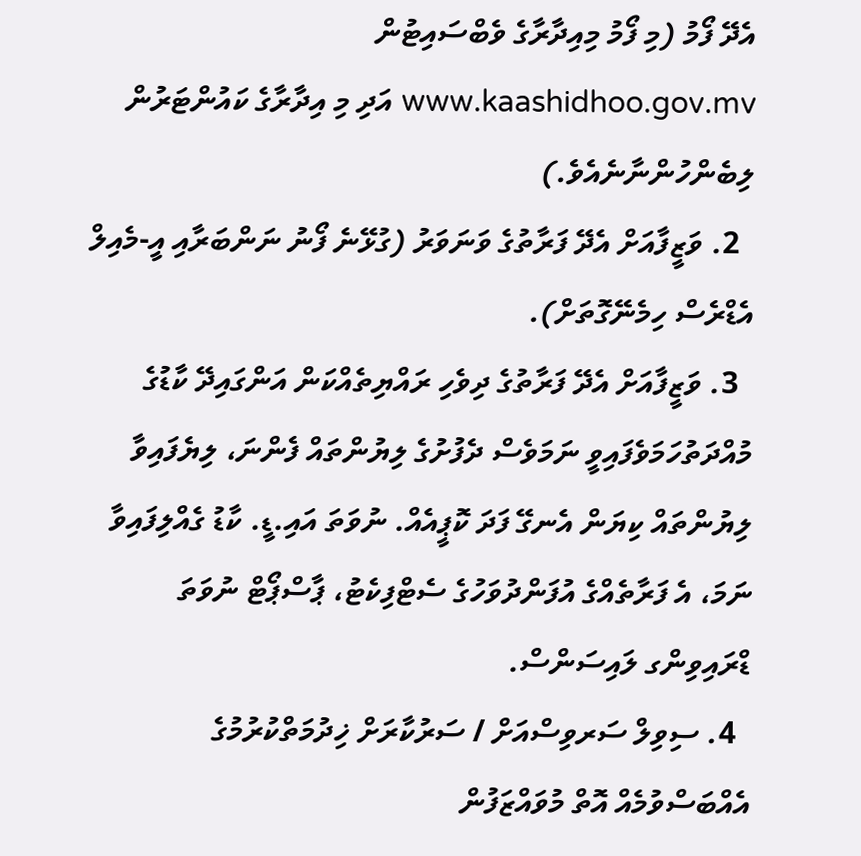އެދޭ ފޯމު (މި ފޯމު މިއިދާރާގެ ވެބްސައިޓުން www.kaashidhoo.gov.mv އަދި މި އިދާރާގެ ކައުންޓަރުން ލިބެންހުންނާނެއެވެ.)
  2. ވަޒީފާއަށް އެދޭ ފަރާތުގެ ވަނަވަރު (ގުޅޭނެ ފޯނު ނަންބަރާއި އީ-މެއިލް އެޑްރެސް ހިމެނޭގޮތަށް).
  3. ވަޒީފާއަށް އެދޭ ފަރާތުގެ ދިވެހި ރައްޔިތެއްކަން އަންގައިދޭ ކާޑުގެ މުއްދަތުހަމަވެފައިވީ ނަމަވެސް ދެފުށުގެ ލިޔުންތައް ފެންނަ، ލިޔެފައިވާ ލިޔުންތައް ކިޔަން އެނގޭ ފަދަ ކޮޕީއެއް. ނުވަތަ އައި.ޑީ. ކާޑު ގެއްލިފައިވާ ނަމަ، އެ ފަރާތެއްގެ އުފަންދުވަހުގެ ސެޓްފިކެޓު، ޕާސްޕޯޓް ނުވަތަ ޑްރައިވިންގ ލައިސަންސް.
  4. ސިވިލް ސަރވިސްއަށް / ސަރުކާރަށް ޚިދުމަތްކުރުމުގެ އެއްބަސްވުމެއް އޮތް މުވައްޒަފުން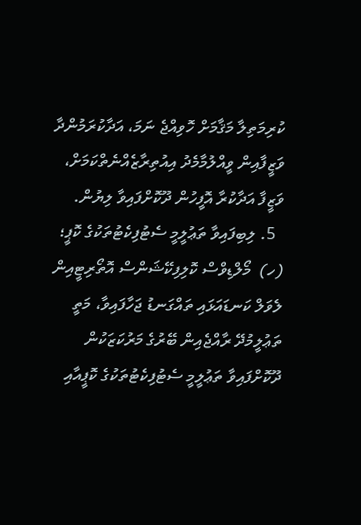ކުރިމަތިލާ މަޤާމަށް ހޮވިއްޖެ ނަމަ، އަދާކުރަމުންދާ ވަޒީފާއިން ވީއްލުމާމެދު އިއުތިރާޒެއްނެތްކަމަށް، ވަޒީފާ އަދާކުރާ އޮފީހުން ދޫކޮށްފައިވާ ލިޔުން.
  5. ލިބިފައިވާ ތަޢުލީމީ ސެޓުފިކެޓުތަކުގެ ކޮޕީ؛
(ހ)  މޯލްޑިވްސް ކޮލިފިކޭޝަންސް އޮތޯރިޓީއިން ލެވަލް ކަނޑައަޅައި ތައްގަނޑު ޖަހާފައިވާ، މަތީ ތަޢުލީމުދޭ ރާއްޖެއިން ބޭރުގެ މަރުކަޒަކުން ދޫކޮށްފައިވާ ތަޢުލީމީ ސެޓުފިކެޓުތަކުގެ ކޮޕީއާއި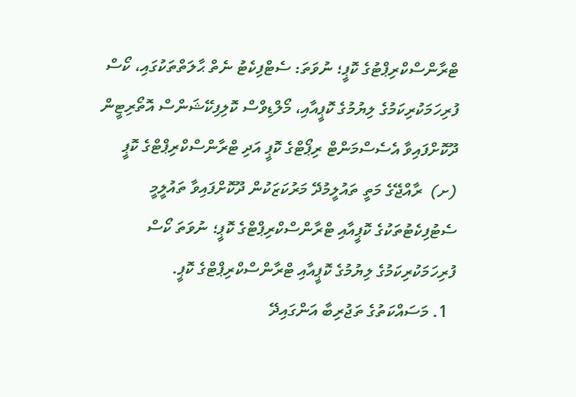ޓްރާންސްކްރިޕްޓުގެ ކޮޕީ؛ ނުވަތަ: ސެޓްފިކެޓު ނެތް ޙާލަތްތަކުގައި، ކޯސް ފުރިހަމަކުރިކަމުގެ ލިޔުމުގެ ކޮޕީއާއި، މޯލްޑިވްސް ކޮލިފިކޭޝަންސް އޮތޯރިޓީން ދޫކޮށްފައިވާ އެސެސްމަންޓް ރިޕޯޓްގެ ކޮޕީ އަދި ޓްރާންސްކްރިޕްޓްގެ ކޮޕީ
(ށ)  ރާއްޖޭގެ މަތީ ތައުލީމުދޭ މަރުކަޒަކުން ދޫކޮށްފައިވާ ތައުލީމީ ސެޓުފިކެޓުތަކުގެ ކޮޕީއާއި ޓްރާންސްކްރިޕްޓްގެ ކޮޕީ؛ ނުވަތަ ކޯސް ފުރިހަމަކުރިކަމުގެ ލިޔުމުގެ ކޮޕީއާއި ޓްރާންސްކްރިޕްޓްގެ ކޮޕީ.
  1. މަސައްކަތުގެ ތަޖުރިބާ އަންގައިދޭ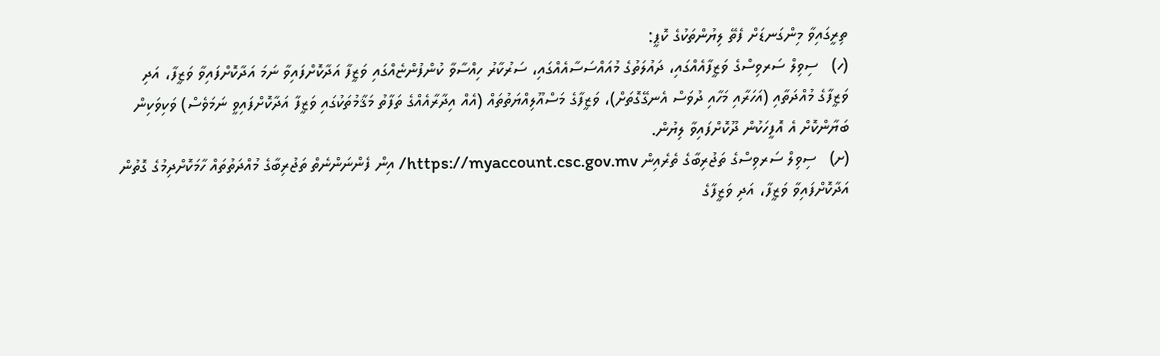ތިރީގައިވާ މިންގަނޑަށް ފެތޭ ލިޔުންތަކުގެ ކޮޕީ:
(ހ)   ސިވިލް ސަރވިސްގެ ވަޒީފާއެއްގައި، ދައުލަތުގެ މުއައްސަސާއެއްގައި، ސަރުކާރު ހިއްސާވާ ކުންފުންޏެއްގައި ވަޒީފާ އަދާކޮށްފައިވާ ނަމަ އަދާކޮށްފައިވާ ވަޒީފާ، އަދި ވަޒީފާގެ މުއްދަތާއި (އަހަރާއި މަހާއި ދުވަސް އެނގޭގޮތަށް)، ވަޒީފާގެ މަސްއޫލިއްޔަތުތައް (އެއް އިދާރާއެއްގެ ތަފާތު މަޤާމުތަކުގައި ވަޒީފާ އަދާކޮށްފައިވީ ނަމަވެސް) ވަކިވަކިން ބަޔާންކޮށް އެ އޮފީހަކުން ދޫކޮށްފައިވާ ލިޔުން.
(ށ)   ސިވިލް ސަރވިސްގެ ތަޖުރިބާގެ ތެރެއިން https://myaccount.csc.gov.mv/ އިން ފެންނަންނެތް ތަޖުރިބާގެ މުއްދަތުތައް ހާމަކޮށްދިމުގެ ގޮތުން އަދާކޮށްފައިވާ ވަޒީފާ، އަދި ވަޒީފާގެ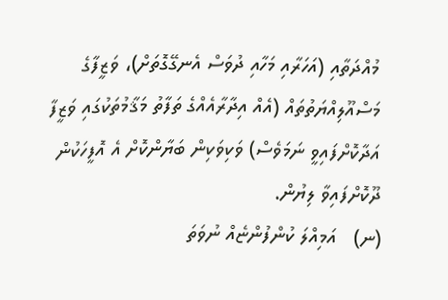މުއްދަތާއި (އަހަރާއި މަހާއި ދުވަސް އެނގޭގޮތަށް)، ވަޒީފާގެ މަސްއޫލިއްޔަތުތައް (އެއް އިދާރާއެއްގެ ތަފާތު މަޤާމުތަކުގައި ވަޒީފާ އަދާކޮށްފައިވީ ނަމަވެސް) ވަކިވަކިން ބަޔާންކޮށް އެ އޮފީހަކުން ދޫކޮށްފައިވާ ލިޔުން.
(ނ)   އަމިއްލަ ކުންފުންޏެއް ނުވަތަ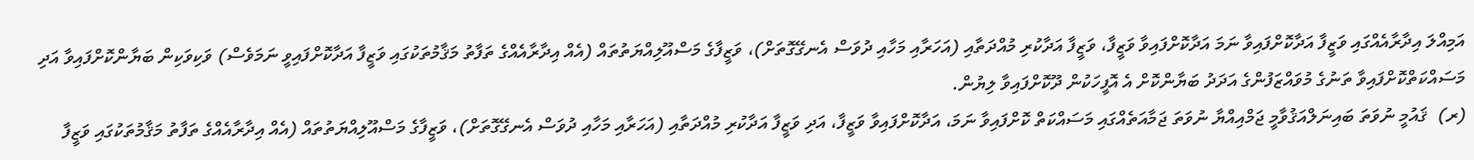އަމިއްލަ އިދާރާއެއްގައި ވަޒީފާ އަދާކޮށްފައިވާ ނަމަ އަދާކޮށްފައިވާ ވަޒީފާ، ވަޒީފާ އަދާކުރި މުއްދަތާއި (އަހަރާއި މަހާއި ދުވަސް އެނގޭގޮތަށް)، ވަޒީފާގެ މަސްއޫލިއްޔަތުތައް (އެއް އިދާރާއެއްގެ ތަފާތު މަޤާމުތަކުގައި ވަޒީފާ އަދާކޮށްފައިވީ ނަމަވެސް) ވަކިވަކިން ބަޔާންކޮށްފައިވާ އަދި މަސައްކަތްކޮށްފައިވާ ތަނުގެ މުވައްޒަފުންގެ އަދަދު ބަޔާންކޮށް އެ އޮފީހަކުން ދޫކޮށްފައިވާ ލިޔުން.
(ރ)  ޤައުމީ ނުވަތަ ބައިނަލްއަޤުވާމީ ޖަމްއިއްޔާ ނުވަތަ ޖަމާއަތެއްގައި މަސައްކަތް ކޮށްފައިވާ ނަމަ، އަދާކޮށްފައިވާ ވަޒީފާ، އަދި ވަޒީފާ އަދާކުރި މުއްދަތާއި (އަހަރާއި މަހާއި ދުވަސް އެނގޭގޮތަށް)، ވަޒީފާގެ މަސްއޫލިއްޔަތުތައް (އެއް އިދާރާއެއްގެ ތަފާތު މަޤާމުތަކުގައި ވަޒީފާ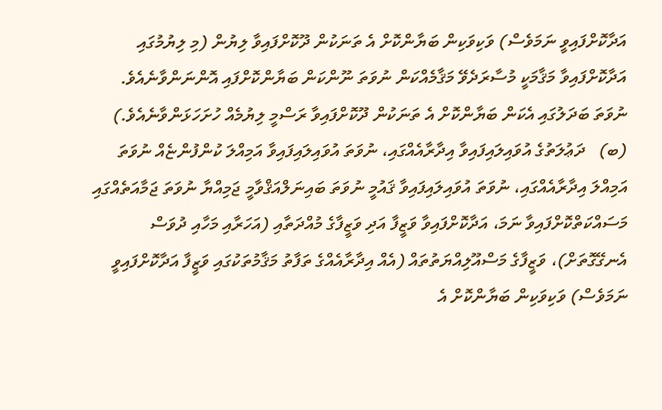އަދާކޮށްފައިވީ ނަމަވެސް) ވަކިވަކިން ބަޔާންކޮށް އެ ތަނަކުން ދޫކޮށްފައިވާ ލިޔުން (މި ލިޔުމުގައި އަދާކޮށްފައިވާ މަޤާމަކީ މުސާރަދެވޭ މަޤާމެއްކަން ނުވަތަ ނޫންކަން ބަޔާންކޮށްފައި އޮންނަންވާނެއެވެ. ނުވަތަ ބަދަލުގައި އެކަން ބަޔާންކޮށް އެ ތަނަކުން ދޫކޮށްފައިވާ ރަސްމީ ލިޔުމެއް ހުށަހަޅަންވާނެއެވެ.)
(ބ)   ދަޢުލަތުގެ އުވައިލައިފައިވާ އިދާރާއެއްގައި، ނުވަތަ އުވައިލައިފައިވާ އަމިއްލަ ކުންފުންޏެއް ނުވަތަ އަމިއްލަ އިދާރާއެއްގައި، ނުވަތަ އުވައިލައިފައިވާ ޤައުމީ ނުވަތަ ބައިނަލްއަޤްވާމީ ޖަމިއްޔާ ނުވަތަ ޖަމާއަތެއްގައި މަސައްކަތްކޮށްފައިވާ ނަމަ، އަދާކޮށްފައިވާ ވަޒީފާ އަދި ވަޒީފާގެ މުއްދަތާއި (އަހަރާއި މަހާއި ދުވަސް އެނގޭގޮތަށް)، ވަޒީފާގެ މަސްއޫލިއްޔަތުތައް (އެއް އިދާރާއެއްގެ ތަފާތު މަޤާމުތަކުގައި ވަޒީފާ އަދާކޮށްފައިވީ ނަމަވެސް) ވަކިވަކިން ބަޔާންކޮށް އެ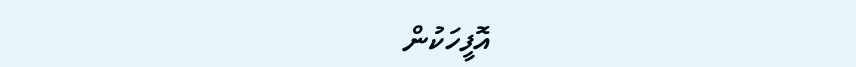އޮފީހަކުން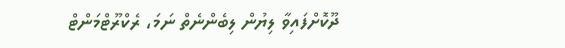ދޫކޮށްފައިވާ ލިޔުން ލިބެންނެތް ނަމަ، ރެކްރޫޓްމަންޓް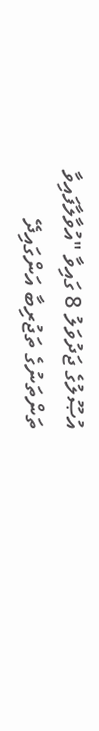އުޞޫލުގެ ޖަދުވަލު 8 ގައިވާ "އުވާލާފައިވާ ތަންތަނުގެ ތަޖުރިބާ އަންގައިދޭ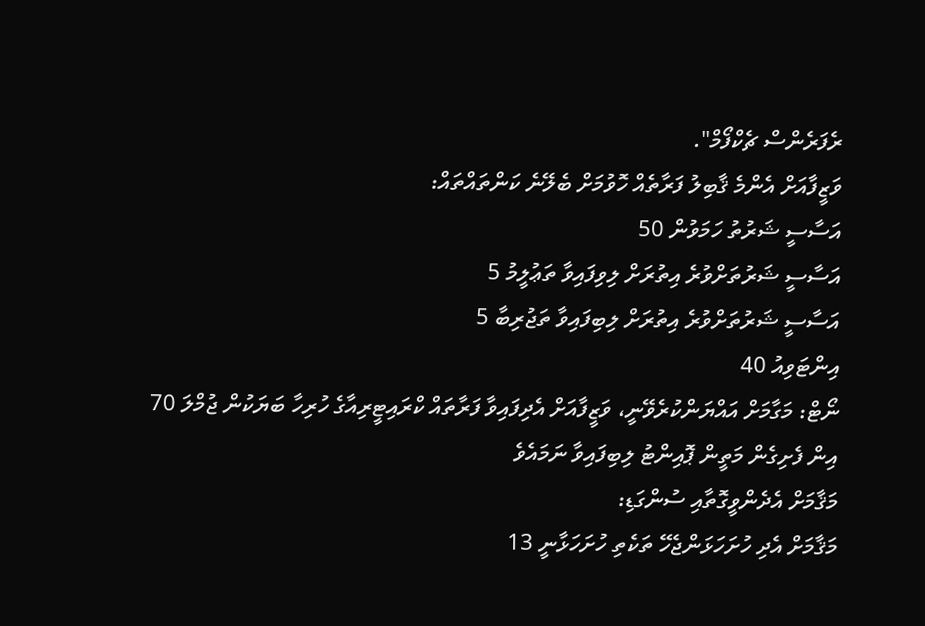ރެފަރެންސް ޗެކްފޯމް".
ވަޒީފާއަށް އެންމެ ޤާބިލު ފަރާތެއް ހޮވުމަށް ބެލޭނެ ކަންތައްތައް:
އަސާސީ ޝަރުތު ހަމަވުން 50
އަސާސީ ޝަރުތަށްވުރެ އިތުރަށް ލިވިފައިވާ ތަޢުލީމު 5
އަސާސީ ޝަރުތަށްވުރެ އިތުރަށް ލިބިފައިވާ ތަޖުރިބާ 5
އިންޓަވިއު 40
ނޯޓް: މަގާމަށް އައްޔަންކުރެވޭނީ، ވަޒީފާއަށް އެދިފައިވާ ފަރާތައް ކްރައިޓީރިއާގެ ހުރިހާ ބަޔަކުން ޖުމްލަ 70 އިން ފެށިގެން މަތީން ޕޮއިންޓު ލިބިފައިވާ ނަމައެވެ
މަޤާމަށް އެދެންވީގޮތާއި ސުންގަޑި:
މަޤާމަށް އެދި ހުށަހަޅަންޖެހޭ ތަކެތި ހުށަހަޅާނީ 13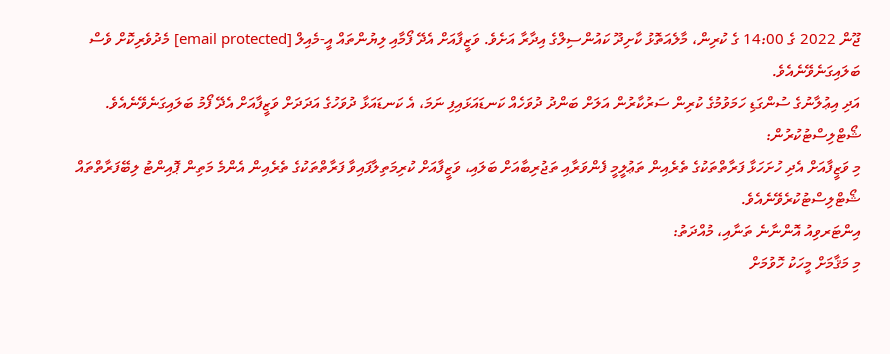ޖޫން 2022 ގެ 14:00 ގެ ކުރިން، މާލެއަތޮޅު ކާށިދޫ ކައުންސިލްގެ އިދާރާ އަށެވެ. ވަޒީފާއަށް އެދޭ ފޯމާއި ލިޔުންތައް އީ-މެއިލް [email protected] މެދުވެރިކޮށް ވެސް ބަލައިގަނެވޭނެއެވެ.
އަދި އިޢުލާނުގެ ސުންގަޑި ހަމަވުމުގެ ކުރިން ސަރުކާރުން އަލަށް ބަންދު ދުވަހެއް ކަނޑައަޅައިފި ނަމަ، އެ ކަނޑައަޅާ ދުވަހުގެ އަދަދަށް ވަޒީފާއަށް އެދޭ ފޯމު ބަލައިގަނެވޭނެއެވެ.
ޝޯޓްލިސްޓުކުރުން:
މި ވަޒީފާއަށް އެދި ހުށަހަޅާ ފަރާތްތަކުގެ ތެރެއިން ތަޢުލީމީ ފެންވަރާއި ތަޖުރިބާއަށް ބަލައި، ވަޒީފާއަށް ކުރިމަތިލާފައިވާ ފަރާތްތަކުގެ ތެރެއިން އެންމެ މަތިން ޕޮއިންޓު ލިބޭފަރާތްތައް ޝޯޓްލިސްޓުކުރެވޭނެއެވެ.
އިންޓަރވިއު އޮންނާނެ ތަނާއި، މުއްދަތު:
މި މަޤާމަށް މީހަކު ހޮވުމަށް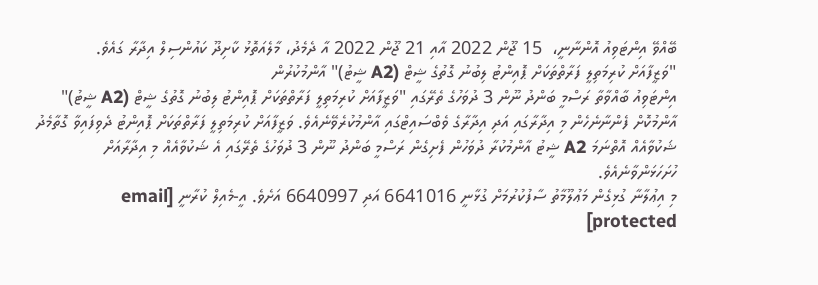ބޭއްވޭ އިންޓަވިއު އޮންނާނީ،  15 ޖޫން 2022 އާއި 21 ޖޫން 2022 އާ ދެމެދު، މާލެއަތޮޅު ކާށިދޫ ކައުންސިލް އިދާރާ ގައެވެ.
"ވަޒީފާއަށް ކުރިމަތިލީ ފަރާތްތަކަށް ޕޮއިންޓު ލިބުނު ގޮތުގެ ޝީޓް (A2 ޝީޓު)" އާންމުކުރުން
އިންޓަވިއު ބާއްވާތާ ރަސްމީ ބަންދު ނޫން 3 ދުވަހުގެ ތެރޭގައި "ވަޒީފާއަށް ކުރިމަތިލީ ފަރާތްތަކަށް ޕޮއިންޓު ލިބުނު ގޮތުގެ ޝީޓް (A2 ޝީޓު)" އާންމުކޮށް ފެންނާނެހެން މި އިދާރާގައި އަދި އިދާރާގެ ވެބްސައިޓްގައި އާންމުކުރެވޭނެއެވެ. ވަޒީފާއަށް ކުރިމަތިލީ ފަރާތްތަކަށް ޕޮއިންޓު ދެވިފައިވާ ގޮތާމެދު ޝަކުވާއެއް އޮތްނަމަ A2 ޝީޓު އާންމުކުރާ ދުވަހުން ފެށިގެން ރަސްމީ ބަންދު ނޫން 3 ދުވަހުގެ ތެރޭގައި އެ ޝަކުވާއެއް މި އިދާރާއަށް ހުށަހަޅަންވާނެއެވެ.
މި އިޢުލާނާ ގުޅިގެން މަޢުލޫމާތު ސާފުކުރުމަށް ގުޅާނީ 6641016 އަދި 6640997 އަށެވެ. އީ-މެއިލް ކުރާނީ [email protected]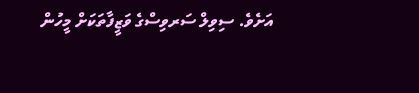އަށެވެ. ސިވިލް ސަރވިސްގެ ވަޒީފާތަކަށް މީހުން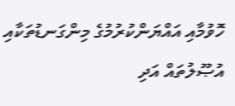ހޮވުމާއި އައްޔަންކުރުމުގެ މިންގަނޑުތަކާއި އުޞޫލުތައް އަދި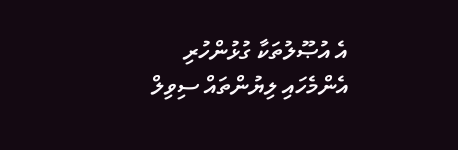އެ އުޞޫލުތަކާ ގުޅުންހުރި އެންމެހައި ލިޔުންތައް ސިވިލް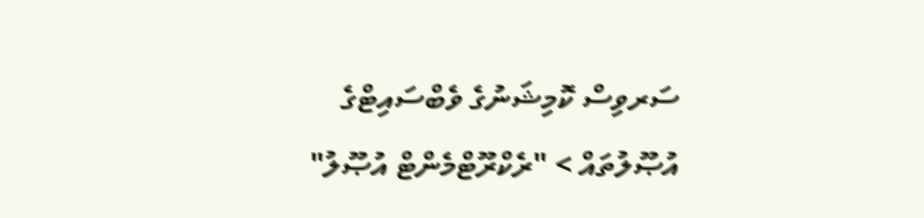ސަރވިސް ކޮމިޝަނުގެ ވެބްސައިޓްގެ އުޞޫލުތައް > "ރެކްރޫޓްމެންޓް އުޞޫލު"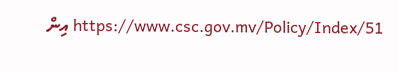https://www.csc.gov.mv/Policy/Index/51 އިން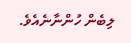ލިބެން ހުންނާނެއެވެ.